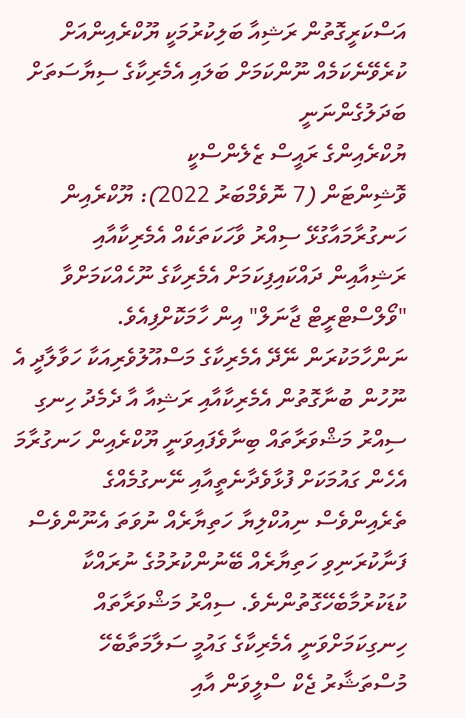އަސްކަރީގޮތުން ރަޝިއާ ބަލިކުރުމަކީ ޔޫކްރެއިންއަށް ކުރެވޭނެކަމެއް ނޫންކަމަށް ބަލައި އެމެރިކާގެ ސިޔާސަތަށް ބަދަލުގެންނަނީ
ޔުކްރެއިންގެ ރައީސް ޒެލެންސްކީ
ވޮޝިންޓަން (7 ނޮވެމްބަރު 2022): ޔޫކްރެއިން ހަނގުރާމައާގުޅޭ ސިއްރު ވާހަކަތަކެއް އެމެރިކާއާއި ރަޝިއާއިން ދައްކައިފިކަމަށް އެމެރިކާގެ ނޫހެއްކަމަށްވާ "ވޯލްސްޓްރީޓް ޖާނަލް" އިން ހާމަކޮށްފިއެވެ.
ނަންހާމަކުރަން ނޭދޭ އެމެރިކާގެ މަސްއޫލުވެރިއަކާ ހަވާލާދީ އެ ނޫހުން ބުނާގޮތުން އެމެރިކާއާއި ރަޝިއާ އާ ދެމެދު ހިނގި ސިއްރު މަޝްވަރާތައް ބިނާވެފައިވަނީ ޔޫކްރެއިން ހަނގުރާމަ އެހެން ގައުމަކަށް ފުޅާވެދާނެތީއާއި ނޭނގުމެއްގެ ތެރެއިންވެސް ނިއުކްލިޔާ ހަތިޔާރެއް ނުވަތަ އެނޫންވެސް ފަނާކުރަނިވި ހަތިޔާރެއް ބޭނުންކުރުމުގެ ނުރައްކާ ކުޑަކުރުމާބެހޭގޮތުންނެވެ. ސިއްރު މަޝްވަރާތައް ހިނގިކަމަށްވަނީ އެމެރިކާގެ ގައުމީ ސަލާމަތާބެހޭ މުސްތަޝާރު ޖެކް ސްލީވަން އާއި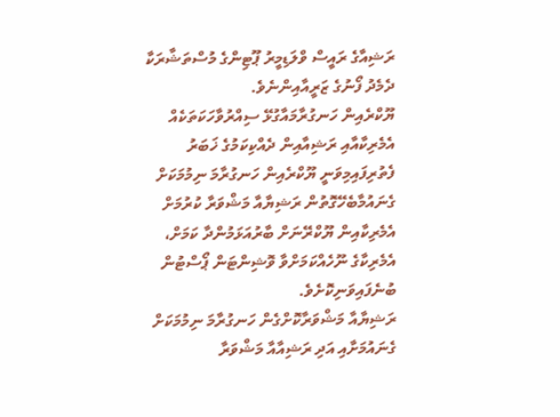ރަޝިއާގެ ރައީސް ވްލަޑިމީރު ޕޫޓިންގެ މުސްތަޝާރަކާ ދެމެދު ފޯނުގެ ޒަރީއާއިންނެވެ.
ޔޫކްރެއިން ހަނގުރާމައާގުޅޭ ސިއްރުވާހަކަތަކެއް އެމެރިކާއާއި ރަޝިއާއިން ދެއްކިކަމުގެ ޚަބަރު ފެތުރިފައިމިވަނީ ޔޫކްރެއިން ހަނގުރާމަ ނިމުމަކަށް ގެނައުމާބެހޭގޮތުން ރަޝިޔާއާ މަޝްވަރާ ކުރުމަށް އެމެރިކާއިން ޔޫކްރޭނަށް ބާރުއަޅަމުންދާ ކަމަށް، އެމެރިކާގެ ނޫހެއްކަމަށްވާ ވޮޝިންޓަން ޕޯސްޓުން ބުނެފައިވަނިކޮށެވެ.
ރަޝިޔާއާ މަޝްވަރާކޮށްގެން ހަނގުރާމަ ނިމުމަކަށް ގެނައުމަށާއި އަދި ރަޝިއާއާ މަޝްވަރާ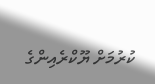ކުރުމަށް ޔޫކްރެއިންގެ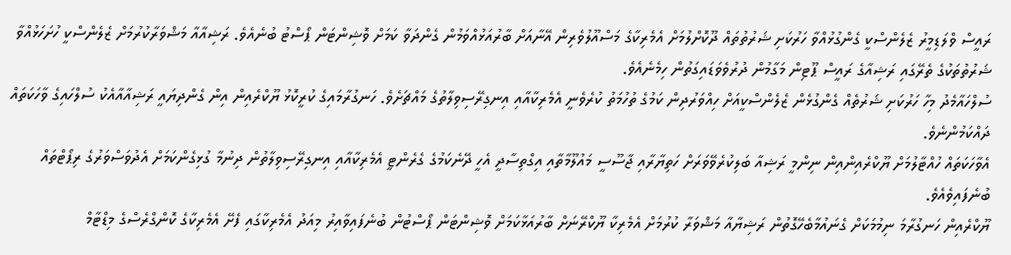ރައީސް ވްލަޑިމީރު ޒެލެންސްކީ ގެންގުޅުއްވާ ހަރުކަށި ޝަރުތުތައް ދޫކޮށްލުމަށް އެމެރިކާގެ މަސްއޫލުވެރިން އޭނާއަށް ބާރުއަޅުއްވަމުން ގެންދަވާ ކަމަށް ވޮޝިންޓަން ޕޯސްޓު ބުނެއެވެ. ރަޝިއާއާ މަޝްވަރާކުރުމަށް ޒެލެންސްކީ ހުށަހަޅުއްވާ ޝަރުތުތަކުގެ ތެރޭގައި ރަޝިއާގެ ރައީސް ޕޫޓިން މަގާމުން ދުރުވެވަޑައިގަތުން ހިމެނެއެވެ.
ސުލްހައާމެދު މިހާ ހަރުކަށި ޝަރުތެއް ގެންގުޅެން ޒެލެންސްކީއަށް ހިއްވަރުދިން ކަމުގެ ތުހުމަތު ކުރެވެނީ އެމެރިކާއާއި އިނގިރޭސިވިލާތުގެ މައްޗަށެވެ. ހަނގުރާމައިގެ ކުރީކޮޅު ޔޫކްރެއިން އިން ގެންދިޔައީ ރަޝިއާއާއެކު ސުލްހައިގެ ވާހަކަތައް ދައްކަމުންނެވެ.
އެވާހަކަތައް ހުއްޓާލުމަށް ޔޫކްރެއިންއިން ނިންމީ ރަޝިއާ ބަލިކުރެވޭވަރަށް ހަތިޔާރާއި ޖާސޫސީ މައުލޫމާތާއި އިގްތިސާދީ އެހީ ދޭނެކަމުގެ ގެރެންޓީ އެމެރިކާއާއި އިނގިރޭސިވިލާތުން ދިނުމާ ގުޅިގެންކަމަށް އެދުވަސްވަރުގެ ރިޕޯޓްތައް ބުނެފައިވެއެވެ.
ޔޫކްރެއިން ހަނގުރާމަ ނިމުމަކަށް ގެނައުމާބެހޭގޮތުން ރަޝިޔާއާ މަޝްވަރާ ކުރުމަށް އެމެރިކާ ޔޫކްރޭނަށް ބާރުއަޅާކަމަށް ވޮޝިންޓަން ޕޯސްޓުން ބުނެފައިވާއިރު މިއަދު އެމެރިކާގައި ފެށޭ އެމެރިކާގެ ކޮންގްރެސްގެ މިޑްޓާމް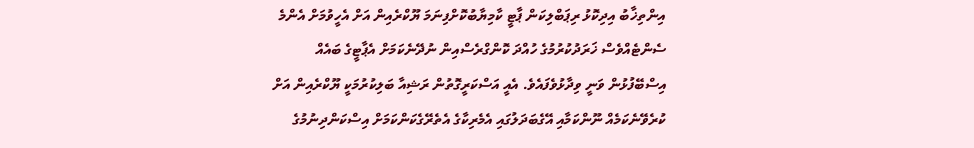އިންތިޚާބު އިދިކޮޅު ރިޕަބްލިކަން ޕާޓީ ކާމިޔާބުކޮށްފިނަމަ ޔޫކްރެއިން އަށް އެހީވުމަށް އެންމެ ސެންޓެއްވެސް ޚަރަދުކުރުމުގެ ހުއްދަ ކޮންގްރެސްއިން ނުދޭނެކަމަށް އެޕާޓީގެ ބައެއް އިސްބޭފުޅުން ވަނީ ވިދާޅުވެފައެވެ. އެއީ އަސްކަރީގޮތުން ރަޝިއާ ބަލިކުރުމަކީ ޔޫކްރެއިން އަށް ކުރެވޭނެކަމެއް ނޫންކަމާއި އޭގެބަދަލުގައި އެމެރިކާގެ އެތެރޭގެކަންކަމަށް އިސްކަންދިނުމުގެ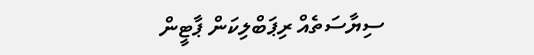ސިޔާސަތެއް ރިޕަބްލިކަން ޕާޓީން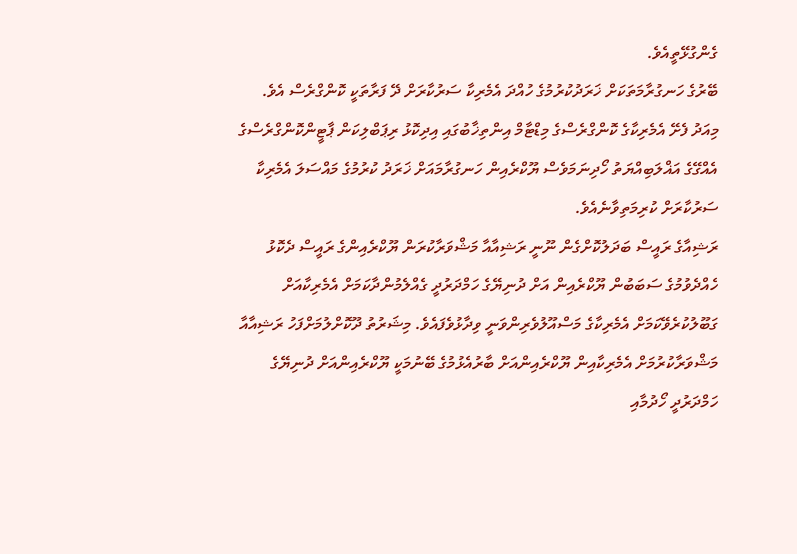ގެންގުޅޭތީއެވެ.
ބޭރުގެ ހަނގުރާމަތަކަށް ޚަރަދުކުރުމުގެ ހުއްދަ އެމެރިކާ ސަރުކާރަށް ދޭ ފަރާތަކީ ކޮންގްރެސް އެވެ. މިއަދު ފެށޭ އެމެރިކާގެ ކޮންގްރެސްގެ މިޑްޓާމް އިންތިޚާބުގައި އިދިކޮޅު ރިޕަބްލިކަން ޕާޓީންކޮންގްރެސްގެ އެއްގޭގެ އަޣްލަބިއްޔަތު ހޯދިނަމަވެސް ޔޫކްރެއިން ހަނގުރާމައަށް ޚަރަދު ކުރުމުގެ މައްސަލަ އެމެރިކާ ސަރުކާރަށް ކުރިމަތިވާނެއެވެ.
ރަޝިއާގެ ރައީސް ބަދަލުކޮށްގެން ނޫނީ ރަޝިއާއާ މަޝްވަރާކުރަން ޔޫކްރެއިންގެ ރައީސް ދެކޮޅު ހެއްދެވުމުގެ ސަބަބުން ޔޫކްރެއިން އަށް ދުނިޔޭގެ ހަމްދަރުދީ ގެއްލެމުންދާކަމަށް އެމެރިކާއަށް ގަބޫލުކުރެވޭކަމަށް އެމެރިކާގެ މަސްއޫލުވެރިންވަނީ ވިދާޅުވެފައެވެ. މިޝަރުތު ދޫކޮށްލުމަށްފަހު ރަޝިއާއާ މަޝްވަރާކުރުމަށް އެމެރިކާއިން ޔޫކްރެއިންއަށް ބާރުއެޅުމުގެ ބޭނުމަކީ ޔޫކްރެއިންއަށް ދުނިޔޭގެ ހަމްދަރުދީ ހޯދުމާއި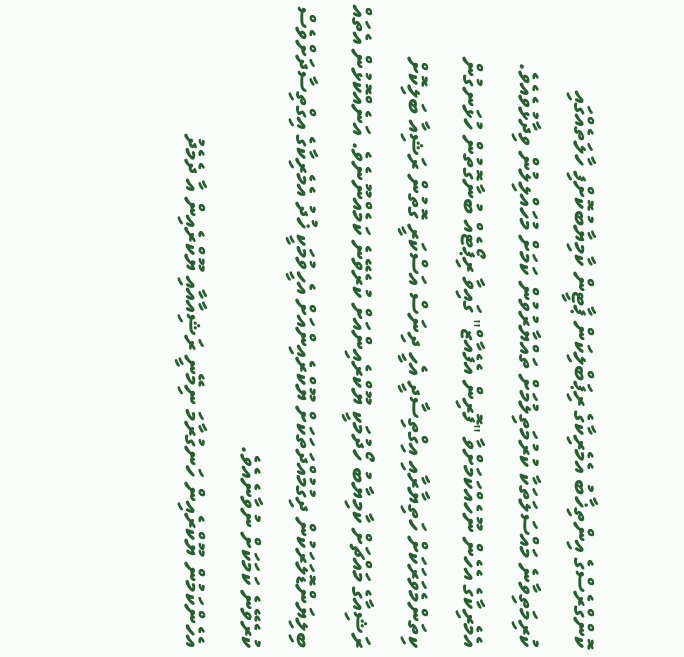ކޮންގްރެސްގެ އިންތިޚާބު އެމެރިކާގެ ރިޕަބްލިކަން ޕާޓީން ކާމިޔާބުކޮށްފި ހާލަތެއްގައި ކުރިމަތިވާނެ މައްސަލަތަކާ ކުރުމަތިލުމަށް ތައްޔާރުވުން ކަމަށް މުހައްލިލުން ވިދާޅުވެއެވެ.
އެމެރިކާގެ އެހެން ނޫހެއްކަމަށްވާ "ފޮރިން އެފެއާޒް" ގައިވާ ރިޕޯޓެއް ބުނާގޮތުން ހުޅަނގުން ކިތަންމެވަރަކަށް ހަތިޔާރާއި އިގްތިސާދީ އެހީ ދިނަސް އަސްކަރީ ގޮތުން ރަޝިއާ ބަލިކޮށް ރަޝިއާގެ މައްޗަށް ކާމިޔާބު ހޯދުމަކީ ޔޫކްރެއިންއަށް ކުރެވޭނެ ކަމެއްނޫނެވެ. އަނެއްކޮޅުން އެތައް ބިލިޔަންޑޮލަރަކުން ދިގުމުއްދަތަކަށް ޔޫކްރެއިންއަށް އެހީވުމަކީ ޚުދު އެމެރިކާގެ އިގްތިސާދަށްވެސް ކުރެވޭނެ ކަމަކަށް ނުވާނެއެވެ.
އެހެންކަމުން ޔޫކްރެއިން ހަނގުރާމަ ނިމޭނީ ރަޝިއާއާއި ޔޫކްރެއިން އާ ދެމެދު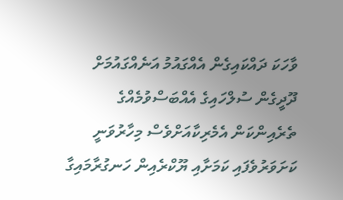ވާހަކަ ދައްކައިގެން އެއްގައުމު އަނެއްގައުމަށް ދޫދީގެން ސުލްހައިގެ އެއްބަސްވުމެއްގެ ތެރެއިންކަން އެމެރިކާއަށްވެސް މިހާރުވަނީ ކަށަވަރުވެފައި ކަމަށާއި ޔޫކްރެއިން ހަނގުރާމައިގާ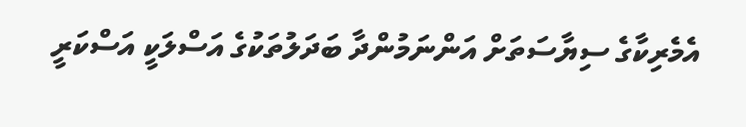އެމެރިކާގެ ސިޔާސަތަށް އަންނަމުންދާ ބަދަލުތަކުގެ އަސްލަކީ އަސްކަރީ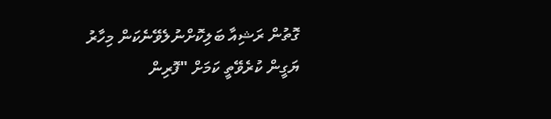ގޮތުން ރަޝިއާ ބަލިކޮށްނުލެވޭނެކަން މިހާރު ޔަގީން ކުރެވޭތީ ކަމަށް "ފޮރިން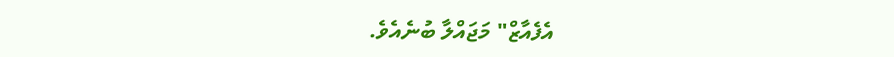އެފެއާޒް" މަޖައްލާ ބުނެއެވެ.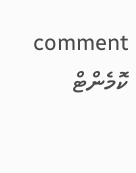comment ކޮމެންޓް